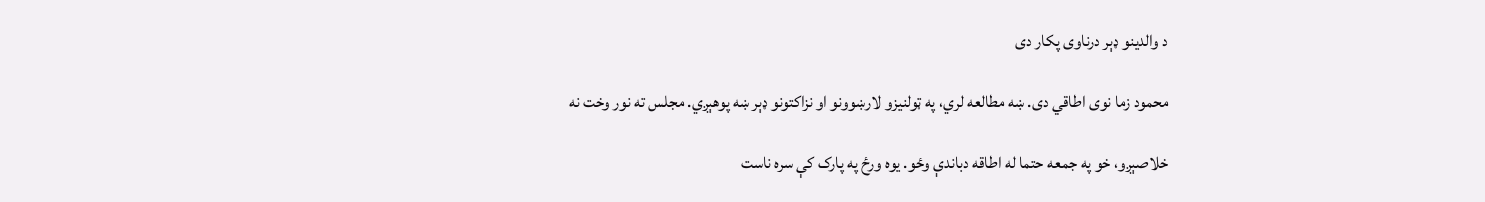د والدینو ډېر درناوی پکار دی

محمود زما نوی اطاقي دی. ښه مطالعه لري، په ټولنیزو لارښوونو او نزاکتونو ډېر ښه پوهېږي. مجلس ته نور وخت نه

خلاصېږو، خو په جمعه حتما له اطاقه دباندې وځو. یوه ورځ په پارک کې سره ناست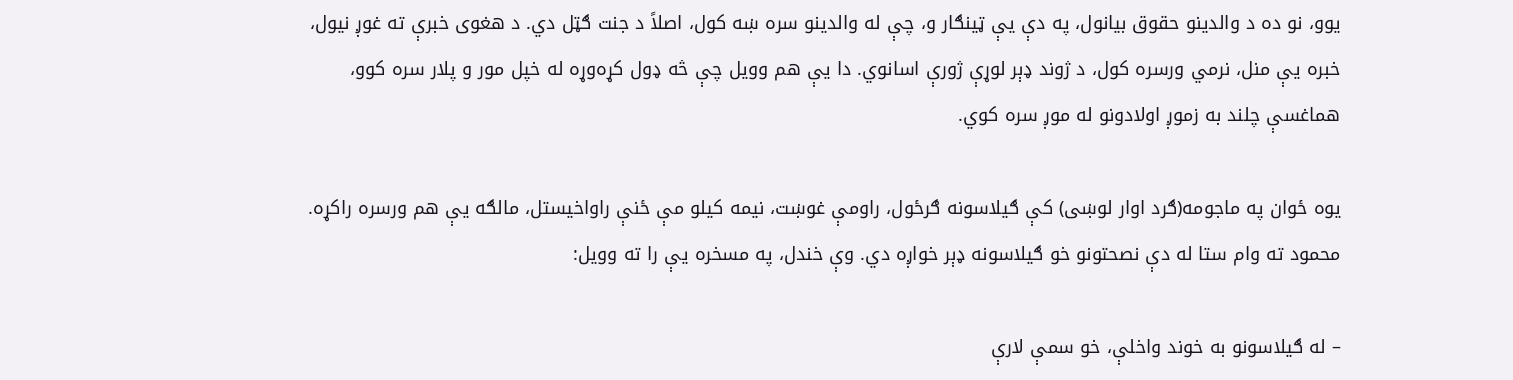یوو، نو ده د والدینو حقوق بیانول، په دې یې ټینګار و، چې له والدینو سره ښه کول، اصلاً د جنت ګټل دي. د هغوی خبرې ته غوږ نیول، خبره یې منل، نرمي ورسره کول، د ژوند ډېر لوړې ژورې اسانوي. دا یې هم وویل چې څه ډول کړه‌وړه له خپل مور و پلار سره کوو، هماغسې چلند به زموږ اولادونو له موږ سره کوي.

یوه ځوان په ماجومه(ګرد اوار لوښی) کې ګیلاسونه ګرځول، راومې غوښت، نیمه کیلو مې ځنې راواخیستل، مالګه یې هم ورسره راکړه. محمود ته وام ستا له دې نصحتونو خو ګیلاسونه ډېر خواږه دي. وې خندل، په مسخره یې را ته وویل:

– له ګیلاسونو به خوند واخلې، خو سمې لارې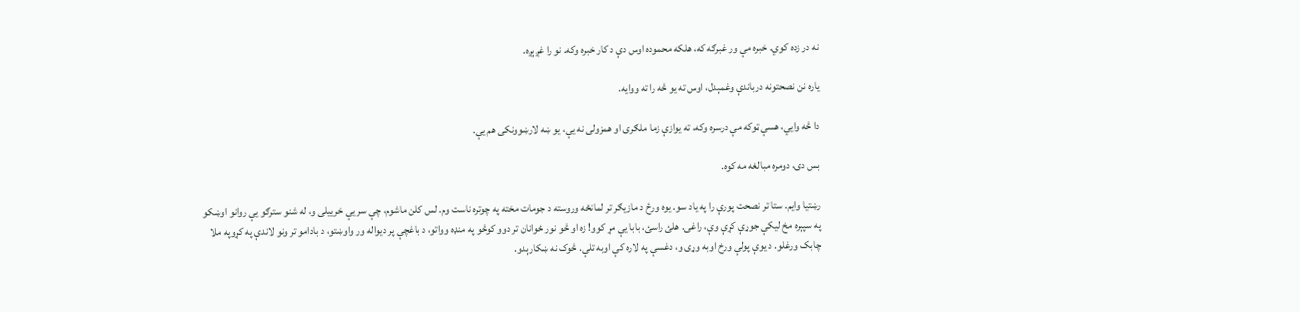نه در زده‌ کوي. خبره مې ور غبرګه که، هلکه محموده اوس دې د کار خبره وکه. نو را غږېږه.

یاره نن نصحتونه درباندې وغمېدل، اوس ته یو څه را ته ووایه.

دا څه وایي، هسې ټوکه مې درسره وکه، ته یوازې زما ملګری او همزولی نه یې، یو ښه لارښوونکی هم یې.

بس دی، دومره مبالغه مه کوه.

رښتیا وایم. ستا تر نصحت پورې را په یاد سو. یوه ورځ د مازیګر تر لمانځه وروسته د جومات مخته په چوتره ناست وم. لس کلن ماشوم، چې سر یې خرییلی و، له شنو سترګو یې روانو اوښکو په سپېره مخ لیکې جوړې کړې وې، راغی. هلئ راسئ، بابا یې مړ کوو! زه او څو نور ځوانان تر دوو کوڅو په منډه وواتو، د باغچې پر دیواله ور واوښتو، د بادامو تر ونو لاندې په کړوپه ملا چابک ورغلو. د یوې پولې ورخ اوبه وړی و، دغسې په لاره کې اوبه تلې. څوک نه ښکارېدو.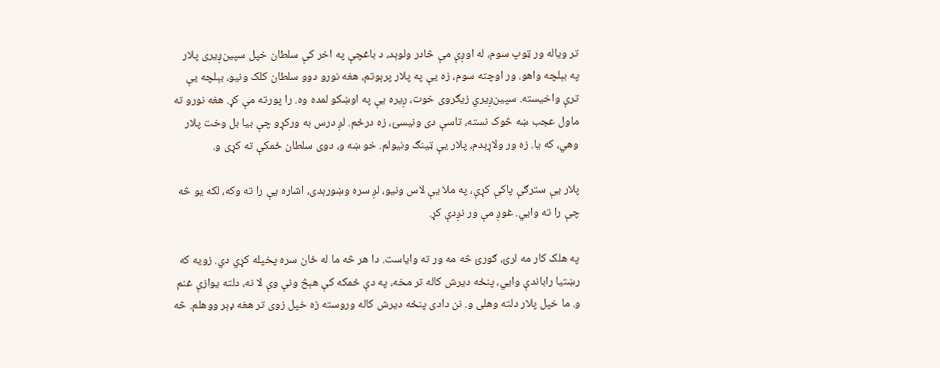تر ویاله ور ټوپ سوم، له اوږې مې څادر ولوېد، د باغچې په اخر کې سلطان خپل سپین‌ږيری پلار په بېلچه واهو. ور اوچته سوم، زه یې په پلار پرېوتم، هغه نورو دوو سلطان کلک ونیو، بېلچه یې ترې واخیسته. سپین‌ږیري زیګروی خوت، ږیره یې په اوښکو لمده وه. را پورته مې کړ. هغه نورو ته ماول عجب ښه څوک نسته، تاسې دی ونیسئ، زه درځم. لږ درس به ورکړو چې بیا بل وخت پلار وهي، که یا. زه ور ولاړېدم، پلار یې ټینګ ونیولم. خو ښه و، دوی سلطان ځمکې ته کړی و.

پلار یې سترګې پاکې کړې، په ملا یې لاس ونیو، لږ سره وښورېدی، اشاره یې را ته وکه، لکه یو څه چې را ته وایي. غوږ مې ور نږدې کړ.

په هلک کار مه لرئ، ګورئ څه مه ور ته وایاست. دا هر څه ما له ځان سره پخپله کړي دي. زویه که رښتیا راباندې وایي، پنځه دیرش کاله تر مخه، په دې ځمکه کې هېڅ ونې وې لا نه، دلته یوازې غنم و. ما خپل پلار دلته وهلی و. نن دادی پنځه دیرش کاله وروسته زه خپل زوی تر هغه ډېر ووهلم. څه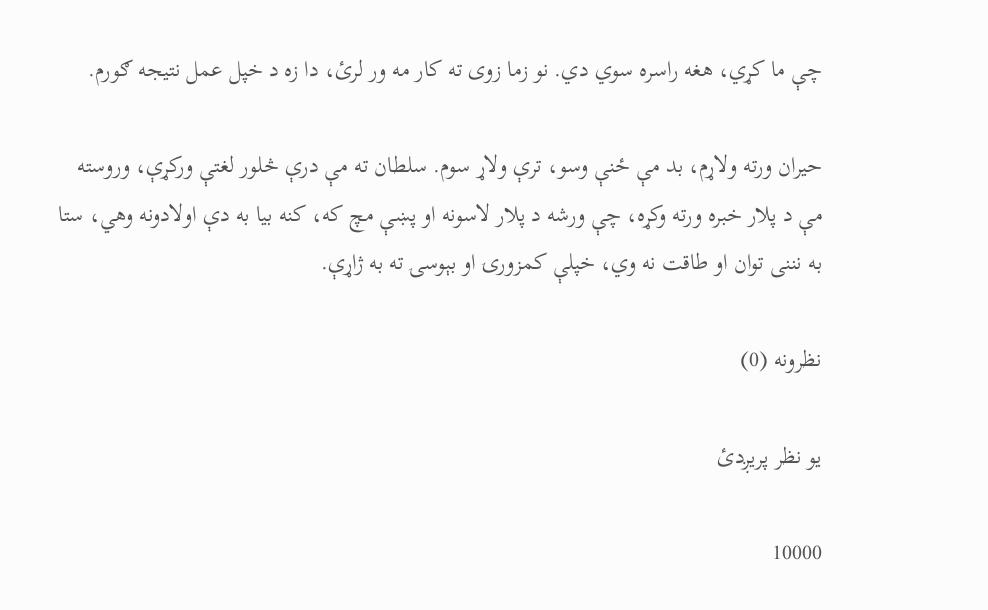چې ما کړي، هغه راسره سوي دي. نو زما زوی ته کار مه ور لرئ، دا زه د خپل عمل نتیجه ګورم.

حیران ورته ولاړم، بد مې ځنې وسو، ترې ولاړ سوم. سلطان ته مې درې څلور لغتې ورکړې، وروسته مې د پلار خبره ورته وکړه، چې ورشه د پلار لاسونه او پښې مچ که، کنه بیا به دې اولادونه وهي، ستا به نننی توان او طاقت نه وي، خپلې کمزورۍ او بېوسۍ ته به ژاړې.

نظرونه (0)

یو نظر پریږدئ

10000